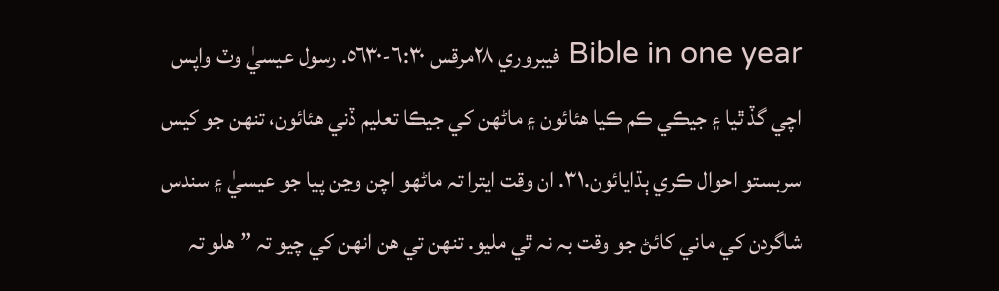Bible in one year فيبروري ٢٨مرقس ٦:٣٠-٥٦٣٠. رسول عيسيٰ وٽ واپس اچي گڏ ٿيا ۽ جيڪي ڪم ڪيا ھئائون ۽ ماڻھن کي جيڪا تعليم ڏني ھئائون، تنھن جو کيس سربستو احوال ڪري ٻڌايائون.٣١. ان وقت ايترا تہ ماڻھو اچن وڃن پيا جو عيسيٰ ۽ سندس شاگردن کي ماني کائڻ جو وقت بہ نہ ٿي مليو. تنھن تي ھن انھن کي چيو تہ ”ھلو تہ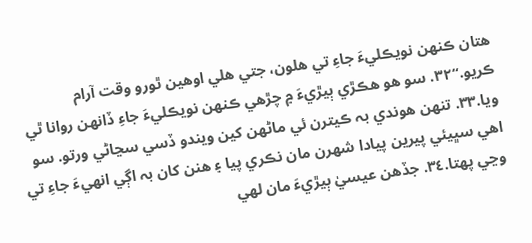ھتان ڪنھن نويڪليءَ جاءِ تي ھلون، جتي ھلي اوھين ٿورو وقت آرام ڪريو.“٣٢. سو ھو ھڪڙي ٻيڙيءَ ۾ چڙھي ڪنھن نويڪليءَ جاءِ ڏانھن روانا ٿي ويا.٣٣. تنھن ھوندي بہ ڪيترن ئي ماڻھن کين ويندو ڏسي سڃاڻي ورتو. سو اھي سڀيئي پيرين پيادا شھرن مان نڪري پيا ۽ ھنن کان بہ اڳي انھيءَ جاءِ تي وڃي پھتا.٣٤. جڏھن عيسيٰ ٻيڙيءَ مان لھي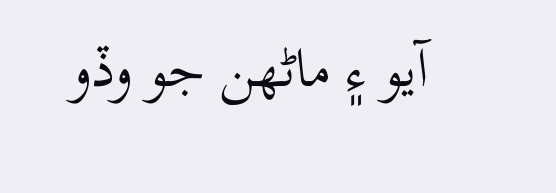آيو ۽ ماڻھن جو وڏو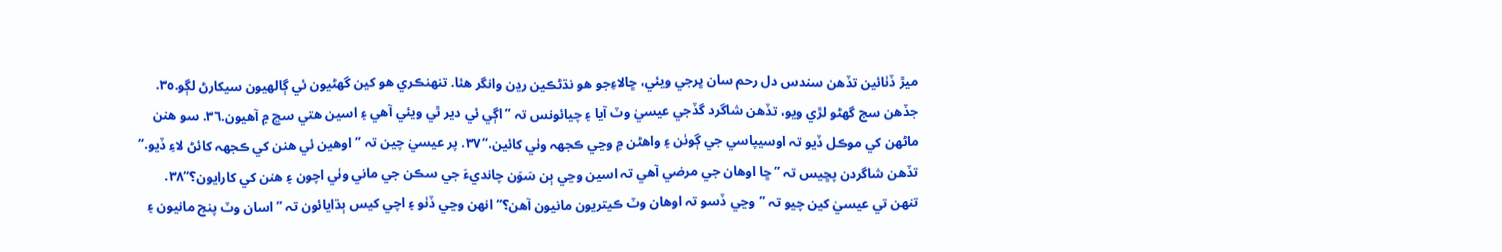ميڙ ڏٺائين تڏھن سندس دل رحم سان ڀرجي ويئي، ڇالاءِجو ھو نڌڻڪين رڍن وانگر ھئا. تنھنڪري ھو کين گھڻيون ئي ڳالھيون سيکارڻ لڳو.٣٥. جڏھن سج گھڻو لڙي ويو، تڏھن شاگرد گڏجي عيسيٰ وٽ آيا ۽ چيائونس تہ ”اڳي ئي دير ٿي ويئي آھي ۽ اسين ھتي سڃ ۾ آھيون.٣٦. سو ھنن ماڻھن کي موڪل ڏيو تہ اوسيپاسي جي ڳوٺن ۽ واھڻن ۾ وڃي ڪجھہ وٺي کائين.“٣٧. پر عيسيٰ چين تہ ”اوھين ئي ھنن کي ڪجھہ کائڻ لاءِ ڏيو.“ تڏھن شاگردن پڇيس تہ ”ڇا اوھان جي مرضي آھي تہ اسين وڃي ٻن سَوَن چانديءَ جي سڪن جي ماني وٺي اچون ۽ ھنن کي کارايون؟“٣٨. تنھن تي عيسيٰ کين چيو تہ ”وڃي ڏسو تہ اوھان وٽ ڪيتريون مانيون آھن؟“ انھن وڃي ڏٺو ۽ اچي کيس ٻڌايائون تہ ”اسان وٽ پنج مانيون ۽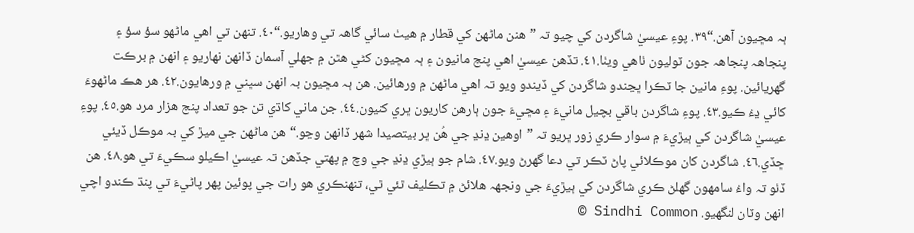ٻہ مڇيون آھن.“٣٩. پوءِ عيسيٰ شاگردن کي چيو تہ ”ھنن ماڻھن کي قطار ۾ ھيٺ سائي گاھہ تي وھاريو.“٤٠. تنھن تي اھي ماڻھو سؤ سؤ ۽ پنجاھہ پنجاھہ جون ٽوليون ٺاھي ويٺا.٤١. تڏھن عيسيٰ اھي پنج مانيون ۽ ٻہ مڇيون کڻي ھٿن ۾ جھلي آسمان ڏانھن نھاريو ۽ انھن ۾ برڪت گھريائين. پوءِ مانين جا ٽڪرا ڀڃندو شاگردن کي ڏيندو ويو تہ اھي ماڻھن ۾ ورھائين. ھن ٻہ مڇيون بہ انھن سڀني ۾ ورھايون.٤٢. ھر ھڪ ماڻھوءَ کائي ڍءُ ڪيو.٤٣. پوءِ شاگردن باقي بچيل مانيءَ ۽ مڇيءَ جون ٻارھن کاريون ڀري کنيون.٤٤. جن ماني کاڌي تن جو تعداد پنج ھزار مرد ھو.٤٥. پوءِ عيسيٰ شاگردن کي ٻيڙيءَ ۾ سوار ڪري زور ڀريو تہ ”اوھين ڍنڍ جي ھُن ڀر بيتصيدا شھر ڏانھن وڃو.“ ھن ماڻھن جي ميڙ کي بہ موڪل ڏيئي ڇڏي.٤٦. شاگردن کان موڪلائي پاڻ ٽڪر تي دعا گھرڻ ويو.٤٧. شام جو ٻيڙي ڍنڍ جي وچ ۾ پھتي جڏھن تہ عيسيٰ اڪيلو سڪيءَ تي ھو.٤٨. ھن ڏٺو تہ واءُ سامھون گھلڻ ڪري شاگردن کي ٻيڙيءَ جي ونجھہ ھلائڻ ۾ تڪليف ٿئي ٿي، تنھنڪري ھو رات جي پوئين پھر پاڻيءَ تي پنڌ ڪندو اچي انھن وٽان لنگھيو. Sindhi Common ©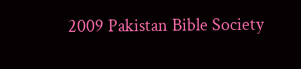2009 Pakistan Bible Society